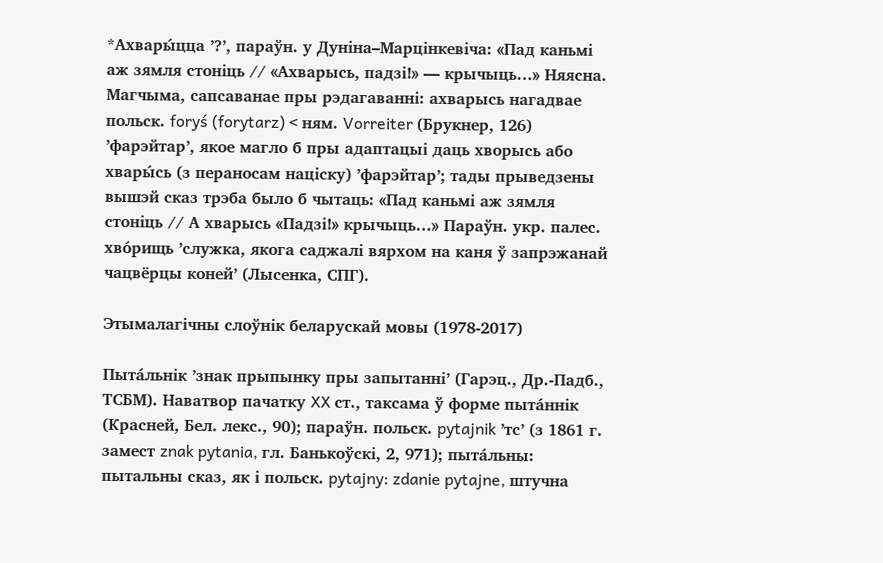*Ахвары́цца ’?’, параўн. у Дуніна–Марцінкевіча: «Пад каньмі аж зямля стоніць // «Ахварысь, падзі!» — крычыць…» Няясна. Магчыма, сапсаванае пры рэдагаванні: ахварысь нагадвае польск. foryś (forytarz) < ням. Vorreiter (Брукнер, 126) ’фарэйтар’, якое магло б пры адаптацыі даць хворысь або хвары́сь (з пераносам націску) ’фарэйтар’; тады прыведзены вышэй сказ трэба было б чытаць: «Пад каньмі аж зямля стоніць // А хварысь «Падзі!» крычыць…» Параўн. укр. палес. хво́рищь ’служка, якога саджалі вярхом на каня ў запрэжанай чацвёрцы коней’ (Лысенка, СПГ).

Этымалагічны слоўнік беларускай мовы (1978-2017)

Пыта́льнік ’знак прыпынку пры запытанні’ (Гарэц., Др.-Падб., ТСБМ). Наватвор пачатку XX ст., таксама ў форме пыта́ннік (Красней, Бел. лекс., 90); параўн. польск. pytajnik ’тс’ (з 1861 г. замест znak pytania, гл. Банькоўскі, 2, 971); пыта́льны: пытальны сказ, як і польск. pytajny: zdanie pytajne, штучна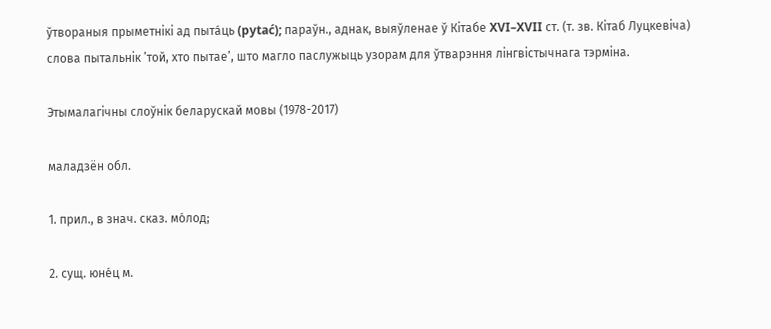ўтвораныя прыметнікі ад пыта́ць (pytać); параўн., аднак, выяўленае ў Кітабе XVI–XVII ст. (т. зв. Кітаб Луцкевіча) слова пытальнік ’той, хто пытае’, што магло паслужыць узорам для ўтварэння лінгвістычнага тэрміна.

Этымалагічны слоўнік беларускай мовы (1978-2017)

маладзён обл.

1. прил., в знач. сказ. мо́лод;

2. сущ. юне́ц м.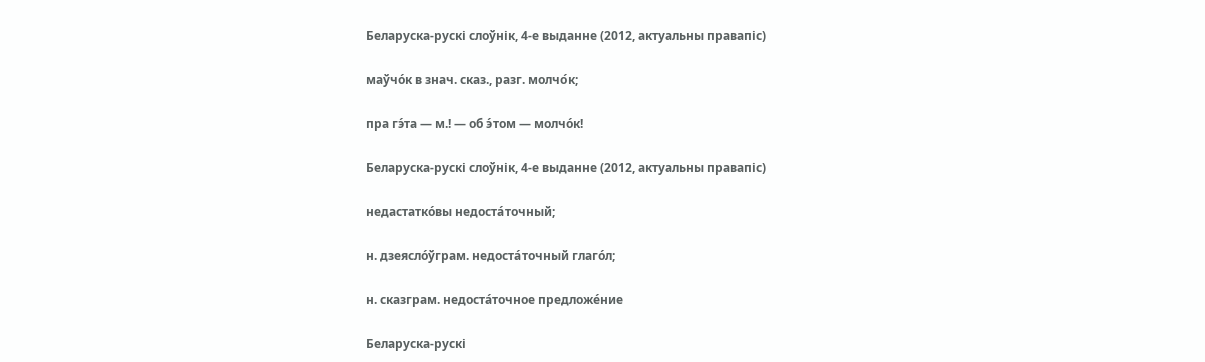Беларуска-рускі слоўнік, 4-е выданне (2012, актуальны правапіс)

маўчо́к в знач. сказ., разг. молчо́к;

пра гэ́та — м.! — об э́том — молчо́к!

Беларуска-рускі слоўнік, 4-е выданне (2012, актуальны правапіс)

недастатко́вы недоста́точный;

н. дзеясло́ўграм. недоста́точный глаго́л;

н. сказграм. недоста́точное предложе́ние

Беларуска-рускі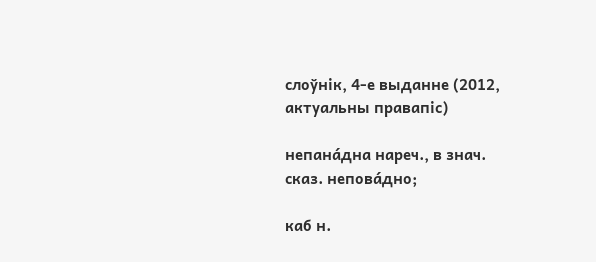слоўнік, 4-е выданне (2012, актуальны правапіс)

непана́дна нареч., в знач. сказ. непова́дно;

каб н.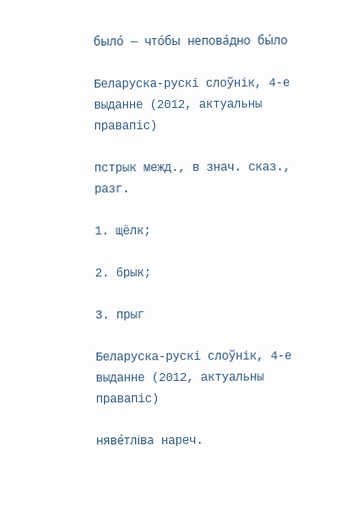было́ — что́бы непова́дно бы́ло

Беларуска-рускі слоўнік, 4-е выданне (2012, актуальны правапіс)

пстрык межд., в знач. сказ., разг.

1. щёлк;

2. брык;

3. прыг

Беларуска-рускі слоўнік, 4-е выданне (2012, актуальны правапіс)

няве́тліва нареч.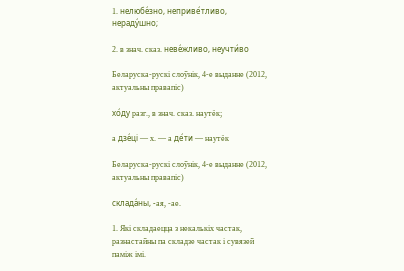1. нелюбе́зно, неприве́тливо, нераду́шно;

2. в знач. сказ. неве́жливо, неучти́во

Беларуска-рускі слоўнік, 4-е выданне (2012, актуальны правапіс)

хо́ду разг., в знач. сказ. наутёк;

а дзе́ці — х. — а де́ти — наутёк

Беларуска-рускі слоўнік, 4-е выданне (2012, актуальны правапіс)

склада́ны, -ая, -ае.

1. Які складаецца з некалькіх частак, разнастайны па складзе частак і сувязей паміж імі.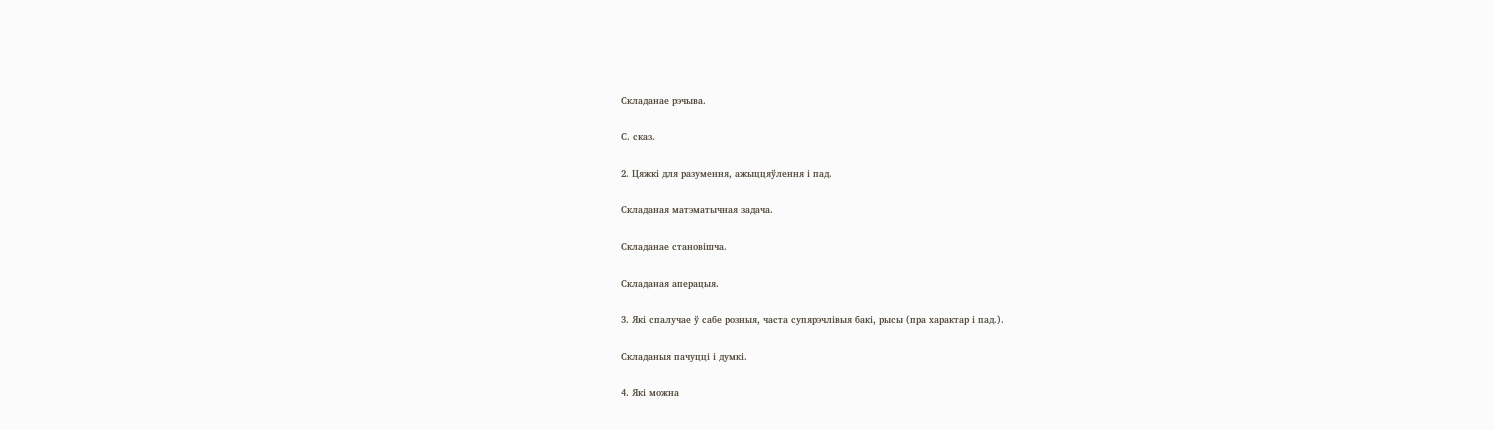Складанае рэчыва.

С. сказ.

2. Цяжкі для разумення, ажыццяўлення і пад.

Складаная матэматычная задача.

Складанае становішча.

Складаная аперацыя.

3. Які спалучае ў сабе розныя, часта супярэчлівыя бакі, рысы (пра характар і пад.).

Складаныя пачуцці і думкі.

4. Які можна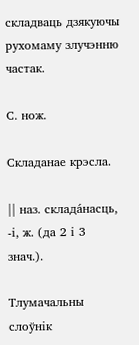складваць дзякуючы рухомаму злучэнню частак.

С. нож.

Складанае крэсла.

|| наз. склада́насць, -і, ж. (да 2 і 3 знач.).

Тлумачальны слоўнік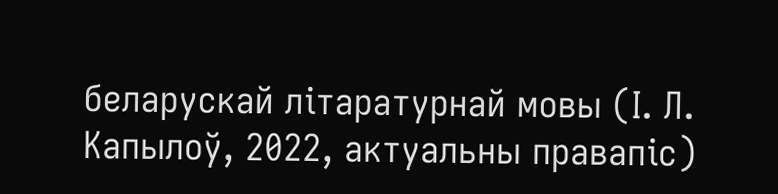беларускай літаратурнай мовы (І. Л. Капылоў, 2022, актуальны правапіс)